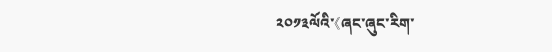༢༠༡༣ལོའི་《ཞང་ཞུང་རིག་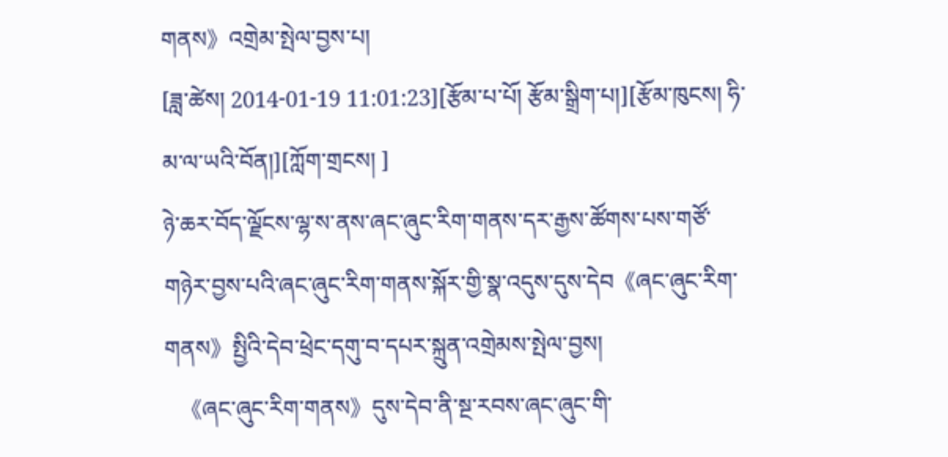གནས》འགྲེམ་སྤེལ་བྱས་པ།
[ཟླ་ཚེས། 2014-01-19 11:01:23][རྩོམ་པ་པོ། རྩོམ་སྒྲིག་པ།][རྩོམ་ཁུངས། ཧི་མ་ལ་ཡའི་བོན།][ཀློག་གྲངས། ]
ཉེ་ཆར་བོད་ལྗོངས་ལྷ་ས་ནས་ཞང་ཞུང་རིག་གནས་དར་རྒྱས་ཚོགས་པས་གཙོ་གཉེར་བྱས་པའི་ཞང་ཞུང་རིག་གནས་སྐོར་གྱི་སྣ་འདུས་དུས་དེབ《ཞང་ཞུང་རིག་གནས》སྤྱིའི་དེབ་ཕྲེང་དགུ་བ་དཔར་སྐྲུན་འགྲེམས་སྤེལ་བྱས།
   《ཞང་ཞུང་རིག་གནས》དུས་དེབ་ནི་སྔ་རབས་ཞང་ཞུང་གི་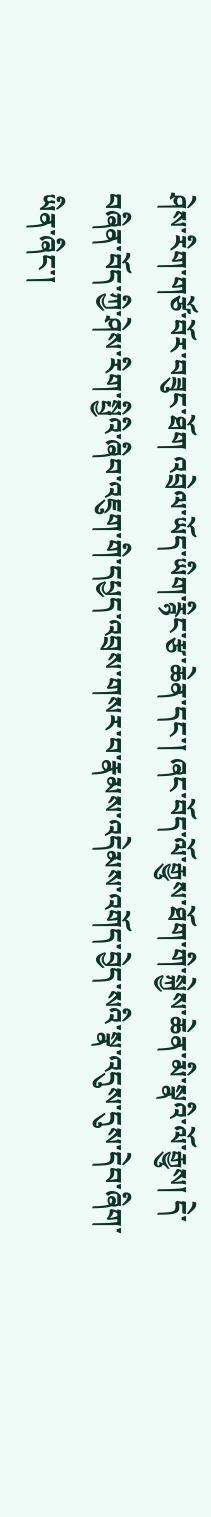ཤེས་རིག་གཙོ་བོར་བཟུང་ཐོག འབྲེལ་ཡོད་ཡིག་རྙིང་རྩ་ཆེན་དང་། ཞང་བོད་ལོ་རྒྱུས་ཐོག་གི་སྐྱེས་ཆེན་མི་སྣའི་ལོ་རྒྱུས། དེ་བཞིན་བོད་ཀྱི་ཤེས་རིག་སྤྱིའི་ཞིབ་འཇུག་གི་དཔྱད་འབྲས་གསར་བ་རྣམས་འདེམས་འགོད་བྱེད་སའི་སྣ་འདུས་དུས་དེབ་ཞིག་ཡིན་ཞིང་།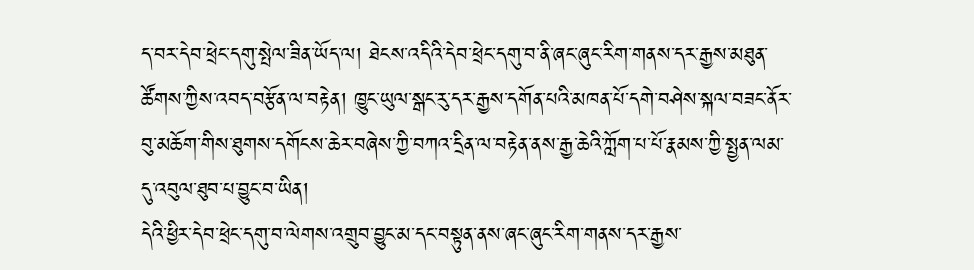ད་བར་དེབ་ཕྲེང་དགུ་སྤེལ་ཟིན་ཡོད་ལ། ཐེངས་འདིའི་དེབ་ཕྲེང་དགུ་བ་ནི་ཞང་ཞུང་རིག་གནས་དར་རྒྱས་མཐུན་ཚོགས་ཀྱིས་འབད་བརྩོན་ལ་བརྟེན། ཁྱུང་ཡུལ་སྒང་རུ་དར་རྒྱས་དགོན་པའི་མཁན་པོ་དགེ་བཤེས་སྐལ་བཟང་ནོར་བུ་མཆོག་གིས་ཐུགས་དགོངས་ཆེར་བཞེས་ཀྱི་བཀའ་དྲིན་ལ་བརྟེན་ནས་རྒྱ་ཆེའི་ཀློག་པ་པོ་རྣམས་ཀྱི་སྤྱན་ལམ་དུ་འབུལ་ཐུབ་པ་བྱུང་བ་ཡིན།
དེའི་ཕྱིར་དེབ་ཕྲེང་དགུ་བ་ལེགས་འགྲུབ་བྱུང་མ་དང་བསྟུན་ནས་ཞང་ཞུང་རིག་གནས་དར་རྒྱས་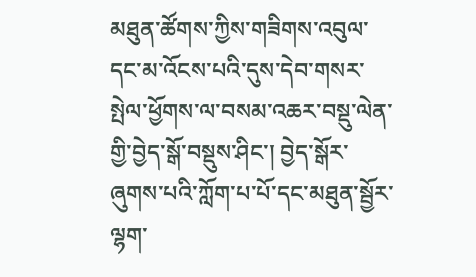མཐུན་ཚོགས་ཀྱིས་གཟིགས་འབུལ་དང་མ་འོངས་པའི་དུས་དེབ་གསར་སྤེལ་ཕྱོགས་ལ་བསམ་འཆར་བསྡུ་ལེན་གྱི་བྱེད་སྒོ་བསྡུས་ཤིང་། བྱེད་སྒོར་ཞུགས་པའི་ཀློག་པ་པོ་དང་མཐུན་སྦྱོར་ལྷག་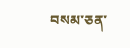བསམ་ཅན་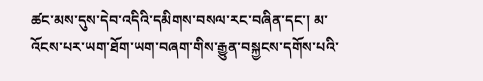ཚང་མས་དུས་དེབ་འདིའི་དམིགས་བསལ་རང་བཞིན་དང་། མ་འོངས་པར་ཡག་ཐོག་ཡག་བཞག་གིས་རྒྱུན་བསྐྱངས་དགོས་པའི་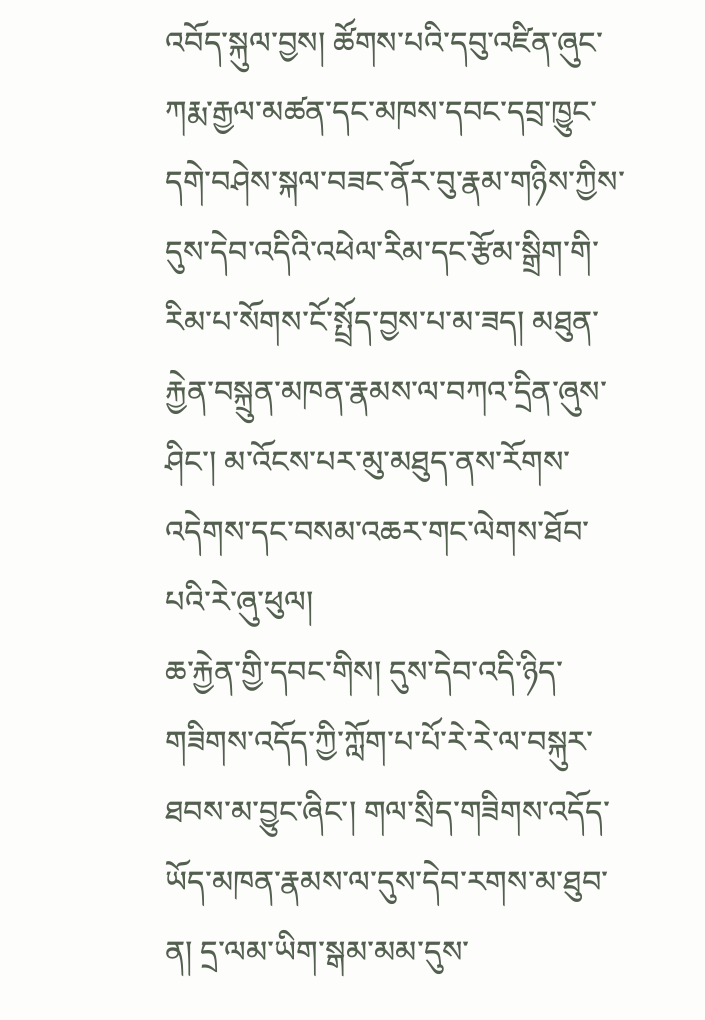འབོད་སྐུལ་བྱས། ཚོགས་པའི་དབུ་འཛིན་ཞུང་ཀརྨ་རྒྱལ་མཚན་དང་མཁས་དབང་དབྲ་ཁྱུང་དགེ་བཤེས་སྐལ་བཟང་ནོར་བུ་རྣམ་གཉིས་ཀྱིས་དུས་དེབ་འདིའི་འཕེལ་རིམ་དང་རྩོམ་སྒྲིག་གི་རིམ་པ་སོགས་ངོ་སྤྲོད་བྱས་པ་མ་ཟད། མཐུན་རྐྱེན་བསྐྲུན་མཁན་རྣམས་ལ་བཀའ་དྲིན་ཞུས་ཤིང་། མ་འོངས་པར་མུ་མཐུད་ནས་རོགས་འདེགས་དང་བསམ་འཆར་གང་ལེགས་ཐོབ་པའི་རེ་ཞུ་ཕུལ།
ཆ་རྐྱེན་གྱི་དབང་གིས། དུས་དེབ་འདི་ཉིད་གཟིགས་འདོད་ཀྱི་ཀློག་པ་པོ་རེ་རེ་ལ་བསྐུར་ཐབས་མ་བྱུང་ཞིང་། གལ་སྲིད་གཟིགས་འདོད་ཡོད་མཁན་རྣམས་ལ་དུས་དེབ་རགས་མ་ཐུབ་ན། དྲ་ལམ་ཡིག་སྒམ་མམ་དུས་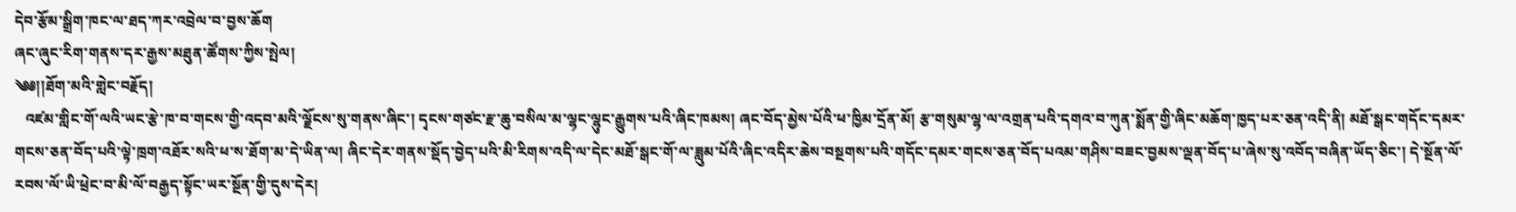དེབ་རྩོམ་སྒྲིག་ཁང་ལ་ཐད་ཀར་འབྲེལ་བ་བྱས་ཆོག
ཞང་ཞུང་རིག་གནས་དར་རྒྱས་མཐུན་ཚོགས་ཀྱིས་སྤེལ།
༄༅།།ཐོག་མའི་གླེང་བརྗོད།
   འཛམ་གླིང་གོ་ལའི་ཡང་རྩེ་ཁ་བ་གངས་གྱི་འདབ་མའི་ལྗོངས་སུ་གནས་ཞིང་། དྭངས་གཙང་རྫ་ཆུ་བསིལ་མ་ལྷང་ལྷུང་རྒྱུགས་པའི་ཞིང་ཁམས། ཞང་བོད་མྱེས་པོའི་ཕ་ཁྱིམ་དྲོན་མོ། རྩ་གསུམ་ལྷ་ལ་འགྲན་པའི་དགའ་བ་ཀུན་སྨོན་གྱི་ཞིང་མཆོག་ཁྱད་པར་ཅན་འདི་ནི། མཐོ་སྒང་གདོང་དམར་གངས་ཅན་བོད་པའི་ལྟེ་ཁྲག་འཐོར་སའི་ཕ་ས་ཐོག་མ་དེ་ཡིན་ལ། ཞིང་དེར་གནས་སྡོད་བྱེད་པའི་མི་རིགས་འདི་ལ་དེང་མཐོ་སྒང་གོ་ལ་ཟླུམ་པོའི་ཞིང་འདིར་ཆེས་བསྔགས་པའི་གདོང་དམར་གངས་ཅན་བོད་པའམ་གཤིས་བཟང་བྱམས་ལྡན་བོད་པ་ཞེས་སུ་འབོད་བཞིན་ཡོད་ཅིང་། དེ་སྔོན་ལོ་རབས་ལོ་ཡི་ཕྲེང་བ་མི་ལོ་བརྒྱད་སྟོང་ཡར་སྔོན་གྱི་དུས་དེར།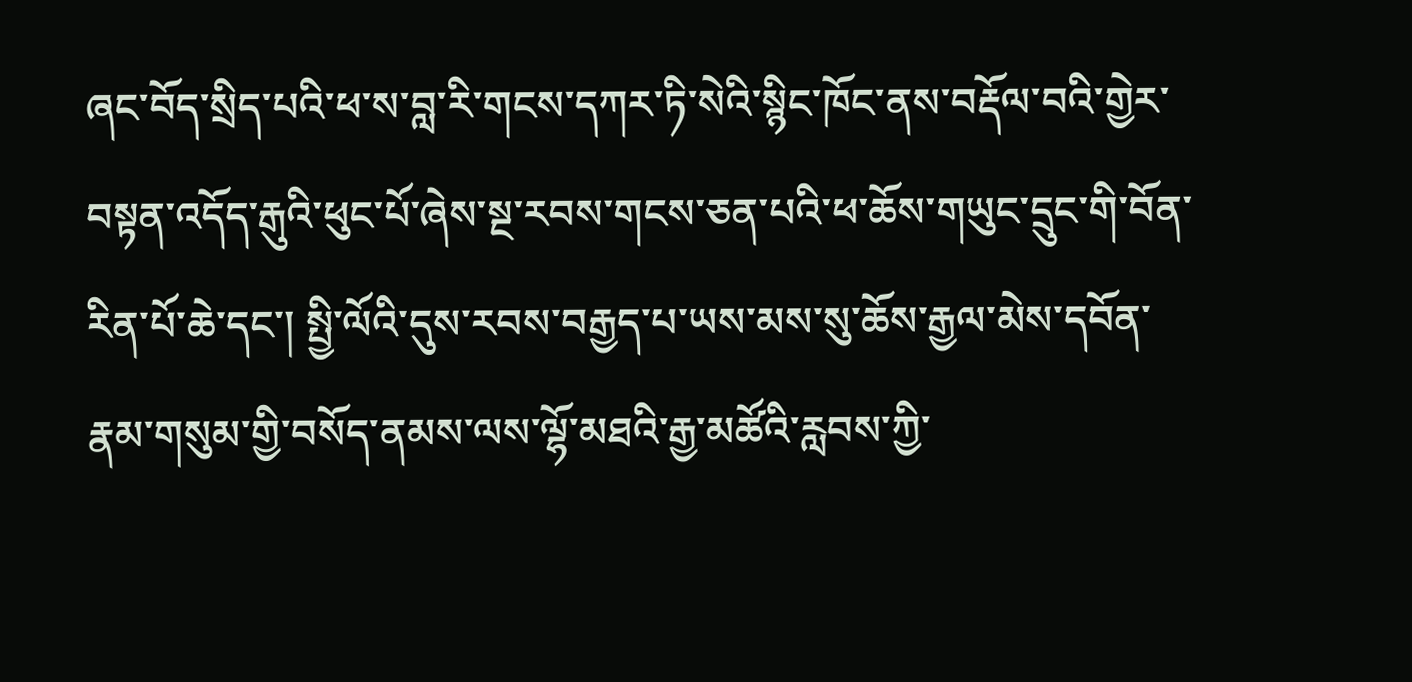ཞང་བོད་སྲིད་པའི་ཕ་ས་བླ་རི་གངས་དཀར་ཏི་སེའི་སྙིང་ཁོང་ནས་བརྡོལ་བའི་གྱེར་བསྟན་འདོད་རྒུའི་ཕུང་པོ་ཞེས་སྔ་རབས་གངས་ཅན་པའི་ཕ་ཆོས་གཡུང་དྲུང་གི་བོན་རིན་པོ་ཆེ་དང་། སྤྱི་ལོའི་དུས་རབས་བརྒྱད་པ་ཡས་མས་སུ་ཆོས་རྒྱལ་མེས་དབོན་རྣམ་གསུམ་གྱི་བསོད་ནམས་ལས་ལྷོ་མཐའི་རྒྱ་མཚོའི་རླབས་ཀྱི་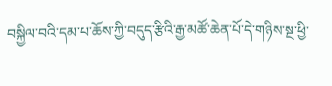བསྐྱིལ་བའི་དམ་པ་ཆོས་ཀྱི་བདུད་རྩིའི་རྒྱ་མཚོ་ཆེན་པོ་དེ་གཉིས་སྔ་ཕྱི་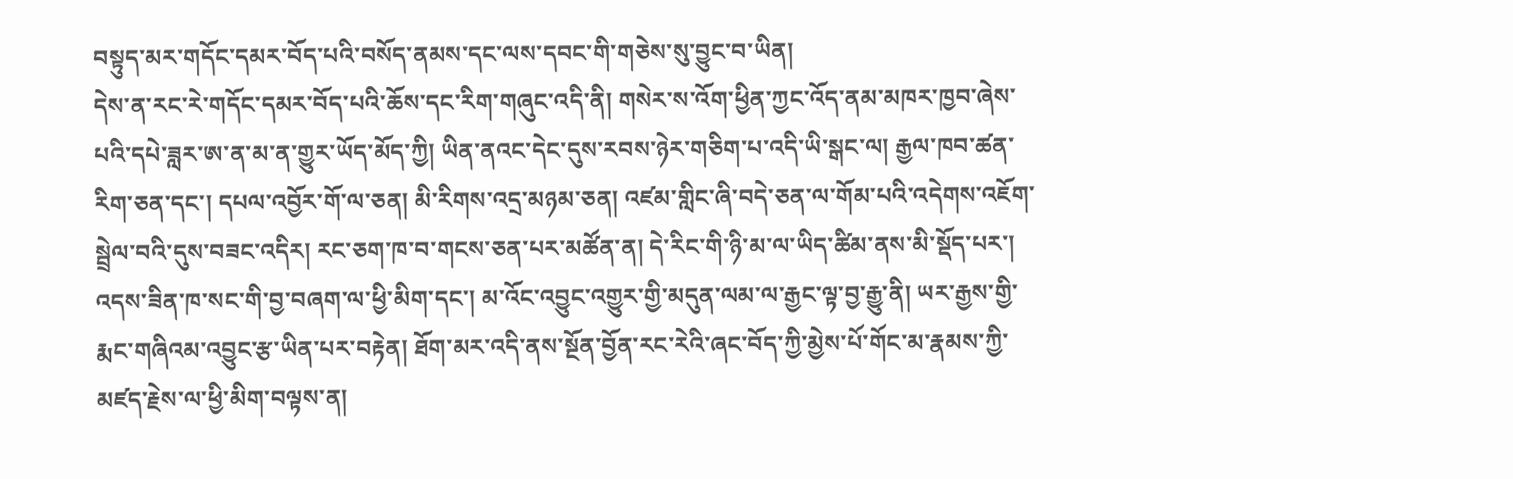བསྟུད་མར་གདོང་དམར་བོད་པའི་བསོད་ནམས་དང་ལས་དབང་གི་གཅེས་སུ་བྱུང་བ་ཡིན།
དེས་ན་རང་རེ་གདོང་དམར་བོད་པའི་ཆོས་དང་རིག་གཞུང་འདི་ནི། གསེར་ས་འོག་ཕྱིན་ཀྱང་འོད་ནམ་མཁར་ཁྱབ་ཞེས་པའི་དཔེ་ཟླར་ཨ་ན་མ་ན་གྱུར་ཡོད་མོད་ཀྱི། ཡིན་ནའང་དེང་དུས་རབས་ཉེར་གཅིག་པ་འདི་ཡི་སྒང་ལ། རྒྱལ་ཁབ་ཚན་རིག་ཅན་དང་། དཔལ་འབྱོར་གོ་ལ་ཅན། མི་རིགས་འདྲ་མཉམ་ཅན། འཛམ་གླིང་ཞི་བདེ་ཅན་ལ་གོམ་པའི་འདེགས་འཇོག་སྦྲེལ་བའི་དུས་བཟང་འདིར། རང་ཅག་ཁ་བ་གངས་ཅན་པར་མཚོན་ན། དེ་རིང་གི་ཉི་མ་ལ་ཡིད་ཚིམ་ནས་མི་སྡོད་པར་། འདས་ཟིན་ཁ་སང་གི་བྱ་བཞག་ལ་ཕྱི་མིག་དང་། མ་འོང་འབྱུང་འགྱུར་གྱི་མདུན་ལམ་ལ་རྒྱང་ལྟ་བྱ་རྒྱུ་ནི། ཡར་རྒྱས་གྱི་རྨང་གཞིའམ་འབྱུང་རྩ་ཡིན་པར་བརྟེན། ཐོག་མར་འདི་ནས་སྔོན་བྱོན་རང་རེའི་ཞང་བོད་ཀྱི་མྱེས་པོ་གོང་མ་རྣམས་ཀྱི་མཛད་རྗེས་ལ་ཕྱི་མིག་བལྟས་ན།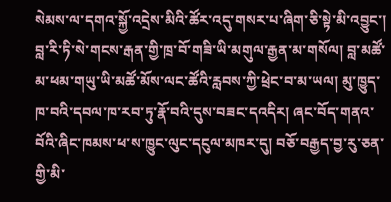སེམས་ལ་དགའ་སྐྱོ་འདྲེས་མིའི་ཚོར་འདུ་གསར་པ་ཞིག་ཅི་སྟེ་མི་འབྱུང་།
བླ་རི་ཏི་སེ་གངས་རྒན་གྱི་ཁྲ་བོ་གཟི་ཡི་མགུལ་རྒྱན་མ་གསོལ། བླ་མཚོ་མ་ཕམ་གཡུ་ཡི་མཚོ་མོས་ལང་ཚོའི་རླབས་ཀྱི་ཕྲེང་བ་མ་ཡལ། མུ་ཁྱུད་ཁ་བའི་དབལ་ཁ་རབ་ཏུ་རྣོ་བའི་དུས་བཟང་དའདིར། ཞང་བོད་གནའ་བོའི་ཞིང་ཁམས་ཕ་ས་ཁྱུང་ལུང་དངུལ་མཁར་དུ། བཅོ་བརྒྱད་བྱ་རུ་ཅན་གྱི་མི་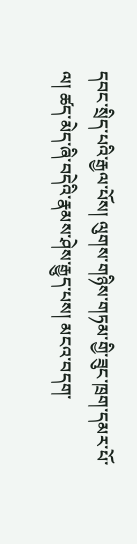དབང་སྲིད་པའི་རྒྱལ་པོས། ལུགས་གཉིས་གཏམ་གྱི་ཟུང་ཁྲག་དམར་པོ་ལ། ཚད་མེད་ཞི་བདེའི་རྣམས་ཤེས་རྒྱུད་པས། མངའ་བདག་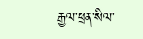རྒྱལ་ཕྲན་སིལ་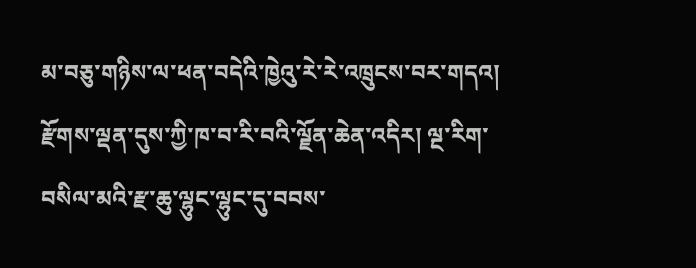མ་བཅུ་གཉིས་ལ་ཕན་བདེའི་ཁྱེའུ་རེ་རེ་འཁྲུངས་བར་གདའ། རྫོགས་ལྡན་དུས་ཀྱི་ཁ་བ་རི་བའི་ལྗོན་ཆེན་འདིར། ལྔ་རིག་བསིལ་མའི་རྫ་ཆུ་ལྷུང་ལྷུང་དུ་བབས་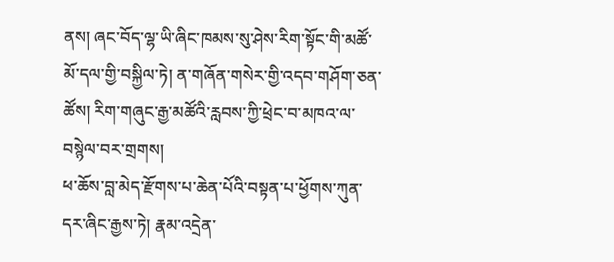ནས། ཞང་བོད་ལྷ་ཡི་ཞིང་ཁམས་སུ་ཤེས་རིག་སྟོང་གི་མཚོ་མོ་དལ་གྱི་བསྐྱིལ་ཏེ། ན་གཞོན་གསེར་གྱི་འདབ་གཤོག་ཅན་ཚོས། རིག་གཞུང་རྒྱ་མཚོའི་རླབས་ཀྱི་ཕྲེང་བ་མཁའ་ལ་བསྙེལ་བར་གྲགས།
ཕ་ཆོས་བླ་མེད་རྫོགས་པ་ཆེན་པོའི་བསྟན་པ་ཕྱོགས་ཀུན་དར་ཞིང་རྒྱས་ཏེ། རྣམ་འདྲེན་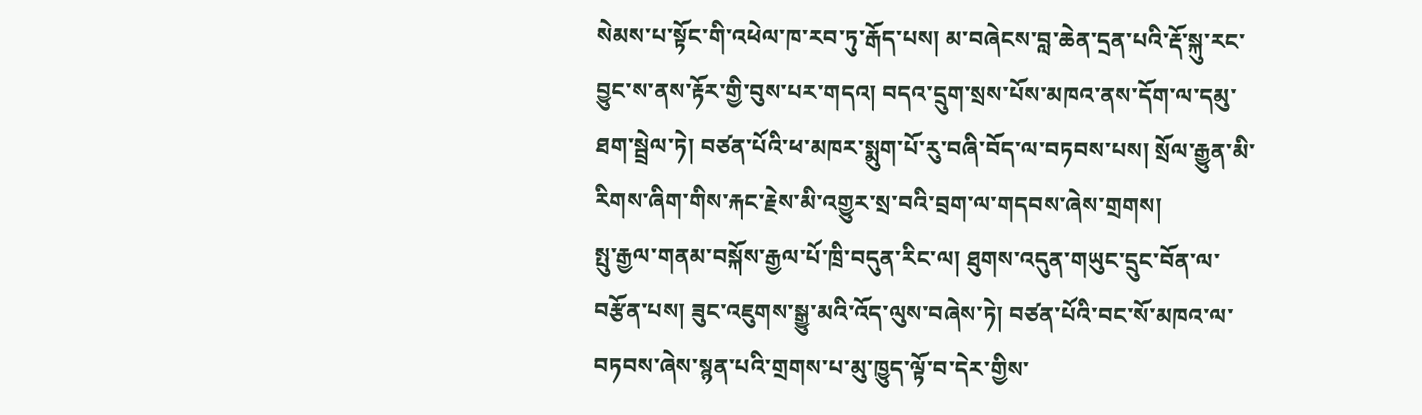སེམས་པ་སྟོང་གི་འཕེལ་ཁ་རབ་ཏུ་རྒོད་པས། མ་བཞེངས་བླ་ཆེན་དྲན་པའི་རྡོ་སྐུ་རང་བྱུང་ས་ནས་རྟོར་གྱི་བུས་པར་གདའ། བདའ་དྲུག་སྲས་པོས་མཁའ་ནས་དོག་ལ་དམུ་ཐག་སྦྲེལ་ཏེ། བཙན་པོའི་ཕ་མཁར་སྨུག་པོ་རུ་བཞི་བོད་ལ་བཏབས་པས། སྲོལ་རྒྱུན་མི་རིགས་ཞིག་གིས་རྐང་རྗེས་མི་འགྱུར་སྲ་བའི་བྲག་ལ་གདབས་ཞེས་གྲགས།
སྤུ་རྒྱལ་གནམ་བསྐོས་རྒྱལ་པོ་ཁྲི་བདུན་རིང་ལ། ཐུགས་འདུན་གཡུང་དྲུང་བོན་ལ་བརྩོན་པས། ཟུང་འཇུགས་སྒྱུ་མའི་འོད་ལུས་བཞེས་ཏེ། བཙན་པོའི་བང་སོ་མཁའ་ལ་བཏབས་ཞེས་སྙན་པའི་གྲགས་པ་མུ་ཁྱུད་ལྟོ་བ་དེར་གྱིས་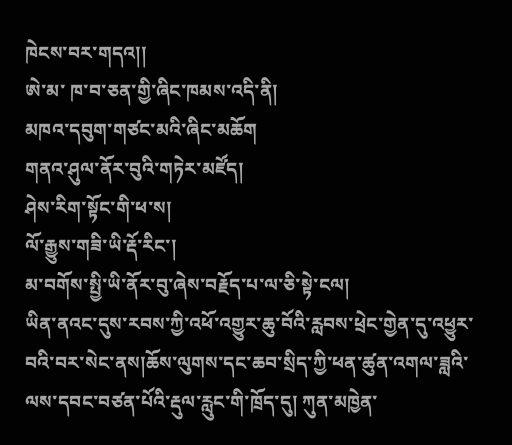ཁེངས་བར་གདའ།།
ཨེ་མ་ ཁ་བ་ཅན་གྱི་ཞིང་ཁམས་འདི་ནི།
མཁའ་དབུག་གཙང་མའི་ཞིང་མཆོག
གནའ་ཤུལ་ནོར་བུའི་གཏེར་མཛོད།
ཤེས་རིག་སྟོང་གི་ཕ་ས།
ལོ་རྒྱུས་གཟི་ཡི་རྡོ་རིང་།
མ་བགོས་སྤྱི་ཡི་ནོར་བུ་ཞེས་བརྗོད་པ་ལ་ཅི་སྟེ་ངལ།
ཡིན་ནའང་དུས་རབས་ཀྱི་འཕོ་འགྱུར་ཆུ་བོའི་རླབས་ཕྲེང་གྱེན་དུ་འཕྱུར་བའི་བར་སེང་ནས།ཆོས་ལུགས་དང་ཆབ་སྲིད་ཀྱི་ཕན་ཚུན་འགལ་ཟླའི་ལས་དབང་བཙན་པོའི་རྡུལ་རླུང་གི་ཁྲོད་དུ། ཀུན་མཁྱེན་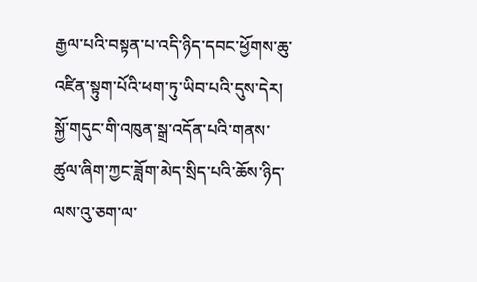རྒྱལ་པའི་བསྟན་པ་འདི་ཉིད་དབང་ཕྱོགས་ཆུ་འཛིན་སྟུག་པོའི་ཕག་ཏུ་ཡིབ་པའི་དུས་དེར། སྐྱོ་གདུང་གི་འཁུན་སྒྲ་འདོན་པའི་གནས་ཚུལ་ཞིག་ཀྱང་ཟློག་མེད་སྲིད་པའི་ཆོས་ཉིད་ལས་འུ་ཅག་ལ་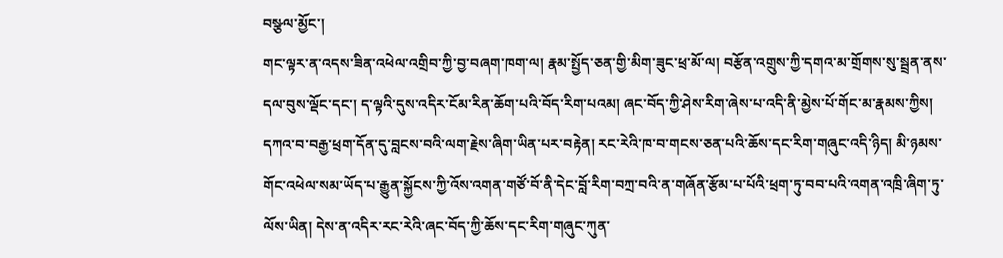བསྩལ་མྱོང་།
གང་ལྟར་ན་འདས་ཟིན་འཕེལ་འགྲིབ་ཀྱི་བྱ་བཞག་ཁག་ལ། རྣམ་སྤྱོད་ཅན་གྱི་མིག་ཟུང་ཕྲ་མོ་ལ། བརྩོན་འགྲུས་ཀྱི་དགའ་མ་གྲོགས་སུ་སྦྲན་ནས་དལ་བུས་ལྡོང་དང་། ད་ལྟའི་དུས་འདིར་ངོམ་རིན་ཆོག་པའི་བོད་རིག་པའམ། ཞང་བོད་ཀྱི་ཤེས་རིག་ཞེས་པ་འདི་ནི་མྱེས་པོ་གོང་མ་རྣམས་ཀྱིས། དཀའ་བ་བརྒྱ་ཕྲག་དོན་དུ་བླངས་བའི་ལག་རྗེས་ཞིག་ཡིན་པར་བརྟེན། རང་རེའི་ཁ་བ་གངས་ཅན་པའི་ཆོས་དང་རིག་གཞུང་འདི་ཉིད། མི་ཉམས་གོང་འཕེལ་སམ་ཡོད་པ་རྒྱུན་སྐྱོངས་ཀྱི་འོས་འགན་གཙོ་བོ་ནི་དེང་བློ་རིག་བཀྲ་བའི་ན་གཞོན་རྩོམ་པ་པོའི་ཕྲག་ཏུ་བབ་པའི་འགན་འཁྲི་ཞིག་ཏུ་ལོས་ཡིན། དེས་ན་འདིར་རང་རེའི་ཞང་བོད་ཀྱི་ཆོས་དང་རིག་གཞུང་ཀུན་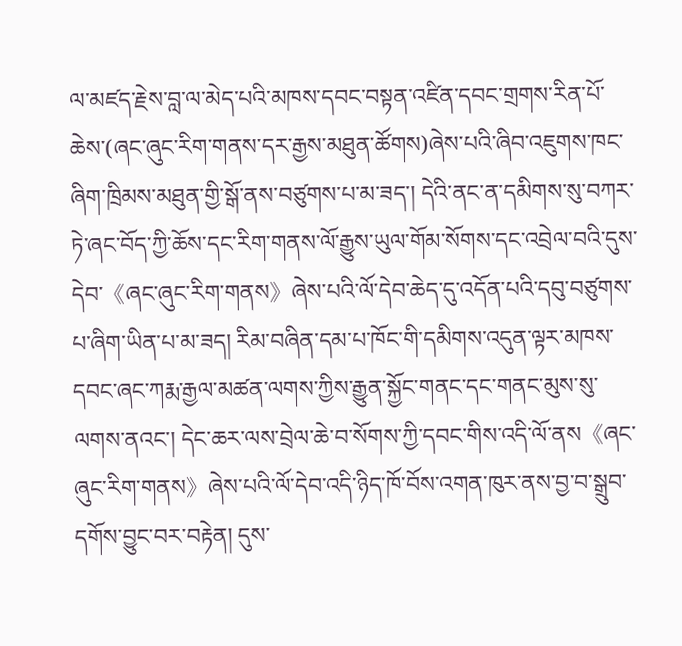ལ་མཛད་རྗེས་བླ་ལ་མེད་པའི་མཁས་དབང་བསྟན་འཛིན་དབང་གྲགས་རིན་པོ་ཆེས་(ཞང་ཞུང་རིག་གནས་དར་རྒྱས་མཐུན་ཚོགས)ཞེས་པའི་ཞིབ་འཇུགས་ཁང་ཞིག་ཁྲིམས་མཐུན་གྱི་སྒོ་ནས་བཙུགས་པ་མ་ཟད་། དེའི་ནང་ན་དམིགས་སུ་བཀར་ཏེ་ཞང་བོད་ཀྱི་ཆོས་དང་རིག་གནས་ལོ་རྒྱུས་ཡུལ་གོམ་སོགས་དང་འབྲེལ་བའི་དུས་དེབ་《ཞང་ཞུང་རིག་གནས》ཞེས་པའི་ལོ་དེབ་ཆེད་དུ་འདོན་པའི་དབུ་བཙུགས་པ་ཞིག་ཡིན་པ་མ་ཟད། རིམ་བཞིན་དམ་པ་ཁོང་གི་དམིགས་འདུན་ལྟར་མཁས་དབང་ཞང་ཀརྨ་རྒྱལ་མཚན་ལགས་ཀྱིས་རྒྱུན་སྐྱོང་གནང་དང་གནང་མུས་སུ་ལགས་ནའང་། དེང་ཆར་ལས་བྲེལ་ཆེ་བ་སོགས་ཀྱི་དབང་གིས་འདི་ལོ་ནས《ཞང་ཞུང་རིག་གནས》ཞེས་པའི་ལོ་དེབ་འདི་ཉིད་ཁོ་བོས་འགན་ཁུར་ནས་བྱ་བ་སྒྲུབ་དགོས་བྱུང་བར་བརྟེན། དུས་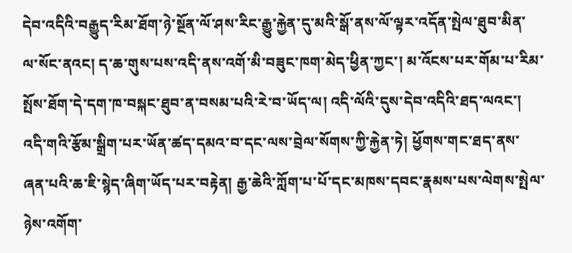དེབ་འདིའི་བརྒྱུད་རིམ་ཐོག་ཉེ་སྔོན་ལོ་ཤས་རིང་རྒྱུ་རྐྱེན་དུ་མའི་སྒོ་ནས་ལོ་ལྟར་འདོན་སྤེལ་ཐུབ་མིན་ལ་སོང་ནའང། ད་ཆ་གུས་པས་འདི་ནས་འགོ་མི་བཟུང་ཁག་མེད་ཕྱིན་ཀྱང་། མ་འོངས་པར་གོམ་པ་རིམ་སྤོས་ཐོག་དེ་དག་ཁ་བསྐང་ཐུབ་ན་བསམ་པའི་རེ་བ་ཡོད་ལ། འདི་ལོའི་དུས་དེབ་འདིའི་ཐད་ལའང་། འདི་གའི་རྩོམ་སྒྲིག་པར་ཡོན་ཚད་དམའ་བ་དང་ལས་བྲེལ་སོགས་ཀྱི་རྐྱེན་ཏེ། ཕྱོགས་གང་ཐད་ནས་ཞན་པའི་ཆ་ཇི་སྙེད་ཞིག་ཡོད་པར་བརྟེན། རྒྱ་ཆེའི་ཀློག་པ་པོ་དང་མཁས་དབང་རྣམས་པས་ལེགས་སྤེལ་ཉེས་འགོག་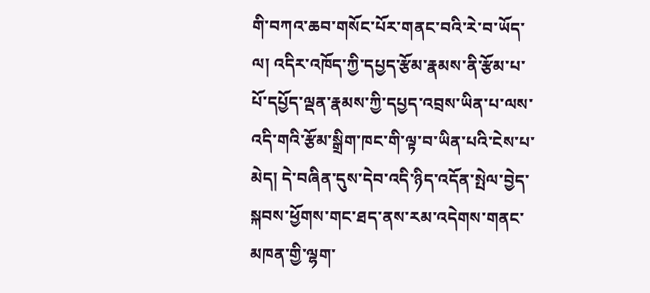གི་བཀའ་ཆབ་གསོང་པོར་གནང་བའི་རེ་བ་ཡོད་ལ། འདིར་འཁོད་ཀྱི་དཔྱད་རྩོམ་རྣམས་ནི་རྩོམ་པ་པོ་དཔྱོད་ལྡན་རྣམས་ཀྱི་དཔྱད་འབྲས་ཡིན་པ་ལས་འདི་གའི་རྩོམ་སྒྲིག་ཁང་གི་ལྟ་བ་ཡིན་པའི་ངེས་པ་མེད། དེ་བཞིན་དུས་དེབ་འདི་ཉིད་འདོན་སྤེལ་བྱེད་སྐབས་ཕྱོགས་གང་ཐད་ནས་རམ་འདེགས་གནང་མཁན་གྱི་ལྷག་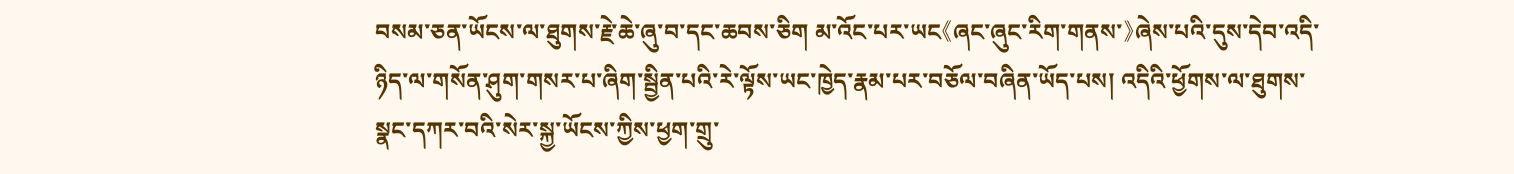བསམ་ཅན་ཡོངས་ལ་ཐུགས་རྗེ་ཆེ་ཞུ་བ་དང་ཆབས་ཅིག མ་འོང་པར་ཡང《ཞང་ཞུང་རིག་གནས་》ཞེས་པའི་དུས་དེབ་འདི་ཉིད་ལ་གསོན་ཤུག་གསར་པ་ཞིག་སྦྱིན་པའི་རེ་ལྟོས་ཡང་ཁྱེད་རྣམ་པར་བཅོལ་བཞིན་ཡོད་པས། འདིའི་ཕྱོགས་ལ་ཐུགས་སྣང་དཀར་བའི་སེར་སྐྱ་ཡོངས་ཀྱིས་ཕྱག་གྲུ་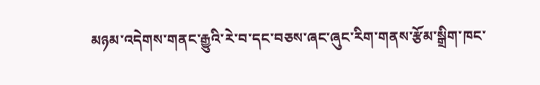མཉམ་འདེགས་གནང་རྒྱུའི་རེ་བ་དང་བཅས་ཞང་ཞུང་རིག་གནས་རྩོམ་སྒྲིག་ཁང་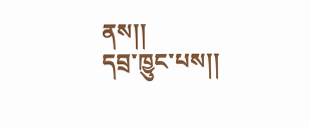ནས།།
དབྲ་ཁྱུང་པས།།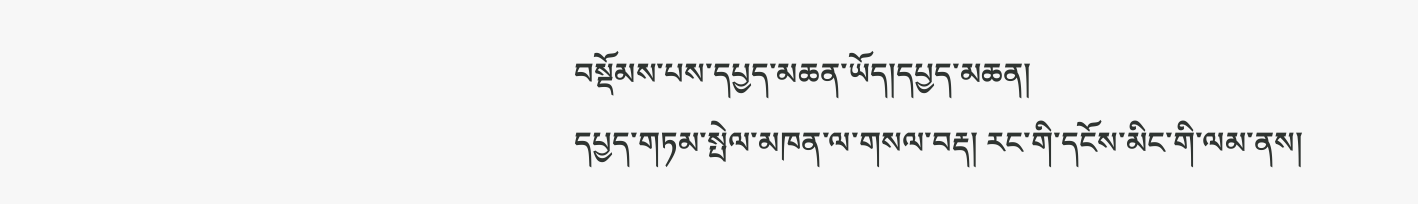བསྡོམས་པས་དཔྱད་མཆན་ཡོད།དཔྱད་མཆན།
དཔྱད་གཏམ་སྤེལ་མཁན་ལ་གསལ་བརྡ། རང་གི་དངོས་མིང་གི་ལམ་ནས།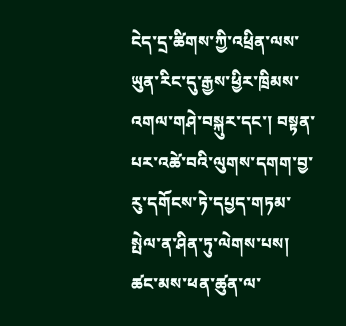ངེད་དྲ་ཚིགས་ཀྱི་འཕྲིན་ལས་ཡུན་རིང་དུ་རྒྱས་ཕྱིར་ཁྲིམས་འགལ་གཤེ་བསྐུར་དང་། བསྟན་པར་འཚེ་བའི་ལུགས་དགག་བྱ་རུ་དགོངས་ཏེ་དཔྱད་གཏམ་སྤེལ་ན་ཤིན་ཏུ་ལེགས་པས། ཚང་མས་ཕན་ཚུན་ལ་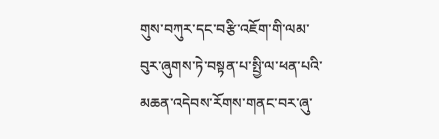གུས་བཀུར་དང་བརྩི་འཇོག་གི་ལམ་བུར་ཞུགས་ཏེ་བསྟན་པ་སྤྱི་ལ་ཕན་པའི་མཆན་འདེབས་རོགས་གནང་བར་ཞུ་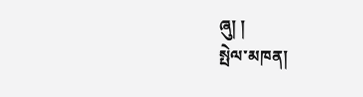ཞུ། །
སྤེལ་མཁན།